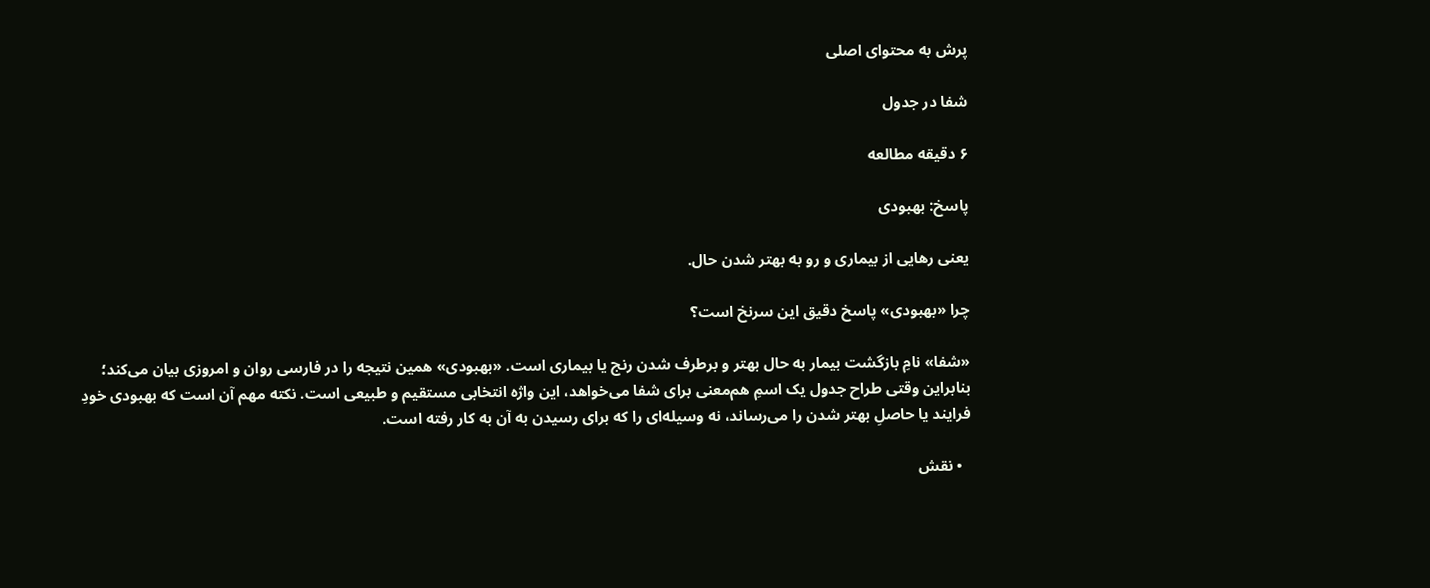پرش به محتوای اصلی

شفا در جدول

۶ دقیقه مطالعه

پاسخ: بهبودی

یعنی رهایی از بیماری و رو به بهتر شدن حال.

چرا «بهبودی» پاسخ دقیق این سرنخ است؟

«شفا» نامِ بازگشت بیمار به حال بهتر و برطرف شدن رنج یا بیماری است. «بهبودی» همین نتیجه را در فارسی روان و امروزی بیان می‌کند؛ بنابراین وقتی طراح جدول یک اسمِ هم‌معنی برای شفا می‌خواهد، این واژه انتخابی مستقیم و طبیعی است. نکته مهم آن است که بهبودی خودِ فرایند یا حاصلِ بهتر شدن را می‌رساند، نه وسیله‌ای را که برای رسیدن به آن به کار رفته است.

  • نقش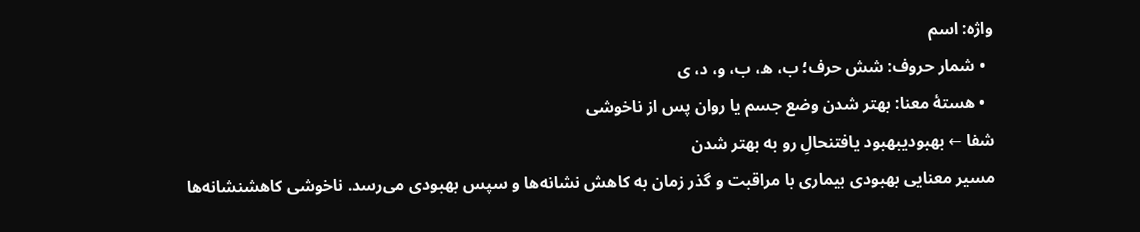واژه: اسم
  • شمار حروف: شش حرف؛ ب، ه، ب، و، د، ی
  • هستهٔ معنا: بهتر شدن وضع جسم یا روان پس از ناخوشی
شفا ← بهبودیبهبود یافتنحالِ رو به بهتر شدن
مسیر معنایی بهبودی بیماری با مراقبت و گذر زمان به کاهش نشانه‌ها و سپس بهبودی می‌رسد. ناخوشی کاهشنشانه‌ها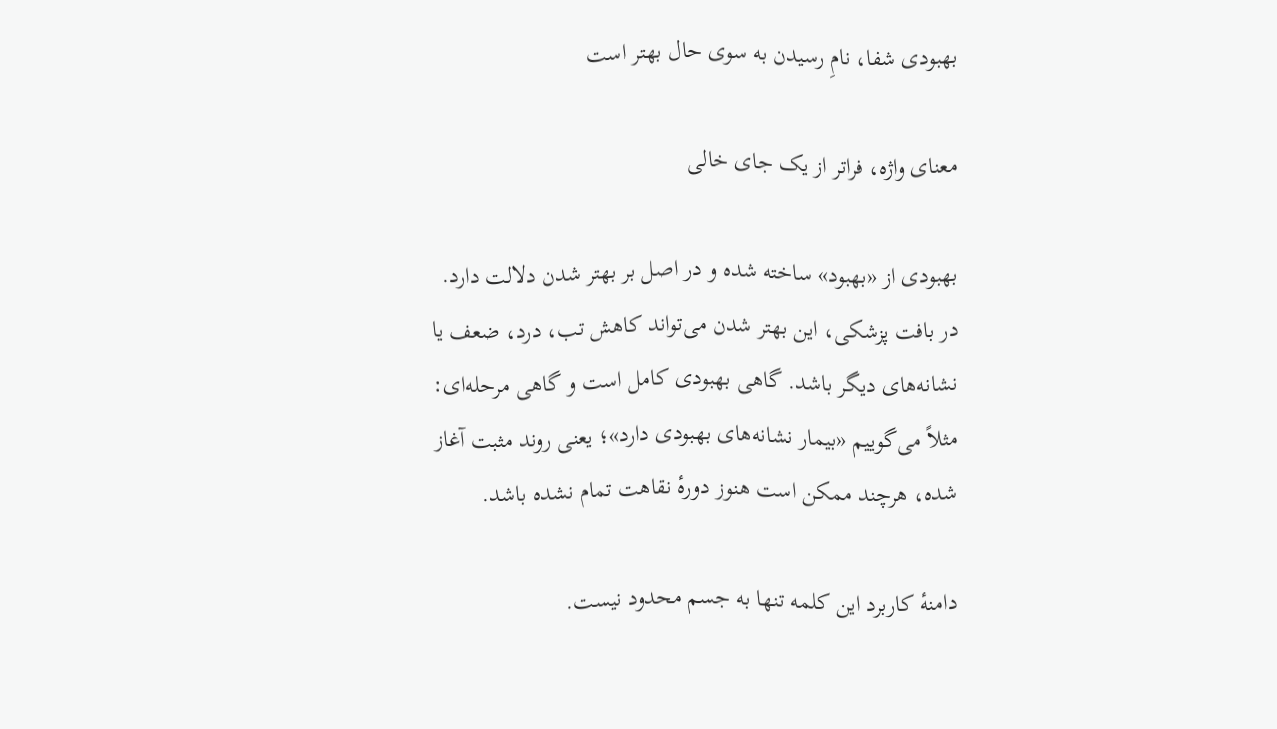بهبودی شفا، نامِ رسیدن به سوی حال بهتر است

معنای واژه، فراتر از یک جای خالی

بهبودی از «بهبود» ساخته شده و در اصل بر بهتر شدن دلالت دارد. در بافت پزشکی، این بهتر شدن می‌تواند کاهش تب، درد، ضعف یا نشانه‌های دیگر باشد. گاهی بهبودی کامل است و گاهی مرحله‌ای: مثلاً می‌گوییم «بیمار نشانه‌های بهبودی دارد»؛ یعنی روند مثبت آغاز شده، هرچند ممکن است هنوز دورهٔ نقاهت تمام نشده باشد.

دامنهٔ کاربرد این کلمه تنها به جسم محدود نیست.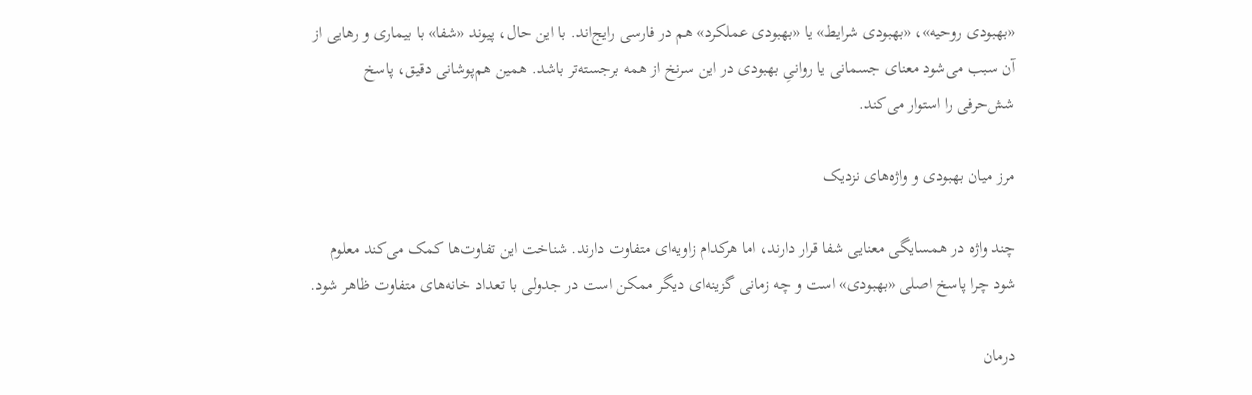«بهبودی روحیه»، «بهبودی شرایط» یا «بهبودی عملکرد» هم در فارسی رایج‌اند. با این حال، پیوند «شفا» با بیماری و رهایی از آن سبب می‌شود معنای جسمانی یا روانیِ بهبودی در این سرنخ از همه برجسته‌تر باشد. همین هم‌پوشانی دقیق، پاسخ شش‌حرفی را استوار می‌کند.

مرز میان بهبودی و واژه‌های نزدیک

چند واژه در همسایگی معنایی شفا قرار دارند، اما هرکدام زاویه‌ای متفاوت دارند. شناخت این تفاوت‌ها کمک می‌کند معلوم شود چرا پاسخ اصلی «بهبودی» است و چه زمانی گزینه‌ای دیگر ممکن است در جدولی با تعداد خانه‌های متفاوت ظاهر شود.

درمان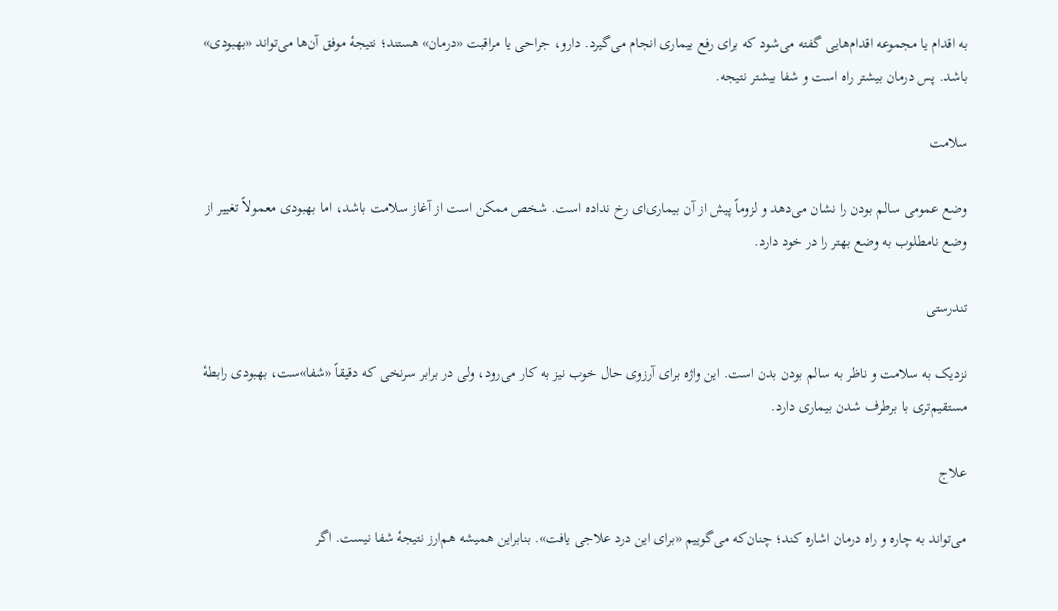به اقدام یا مجموعه اقدام‌هایی گفته می‌شود که برای رفع بیماری انجام می‌گیرد. دارو، جراحی یا مراقبت «درمان» هستند؛ نتیجهٔ موفق آن‌ها می‌تواند «بهبودی» باشد. پس درمان بیشتر راه است و شفا بیشتر نتیجه.

سلامت

وضع عمومی سالم بودن را نشان می‌دهد و لزوماً پیش از آن بیماری‌ای رخ نداده است. شخص ممکن است از آغاز سلامت باشد، اما بهبودی معمولاً تغییر از وضع نامطلوب به وضع بهتر را در خود دارد.

تندرستی

نزدیک به سلامت و ناظر به سالم بودن بدن است. این واژه برای آرزوی حال خوب نیز به کار می‌رود، ولی در برابر سرنخی که دقیقاً «شفا»ست، بهبودی رابطهٔ مستقیم‌تری با برطرف شدن بیماری دارد.

علاج

می‌تواند به چاره و راه درمان اشاره کند؛ چنان‌که می‌گوییم «برای این درد علاجی یافت». بنابراین همیشه هم‌ارز نتیجهٔ شفا نیست. اگر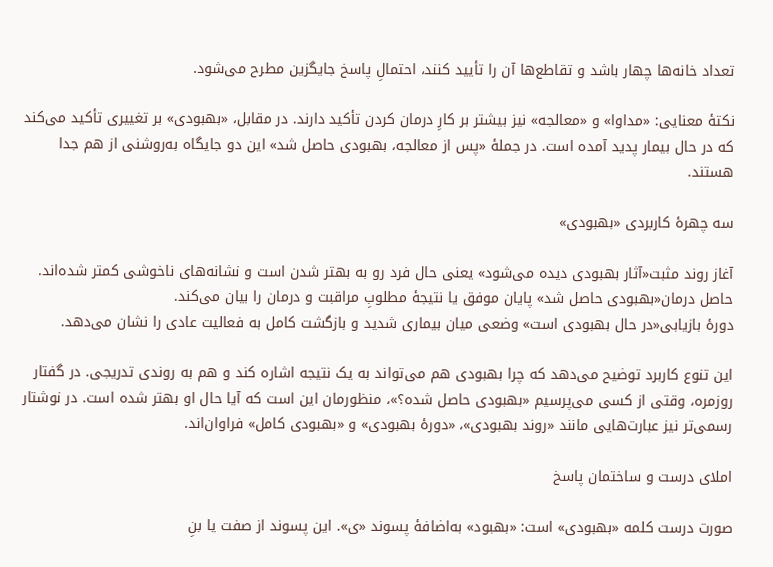تعداد خانه‌ها چهار باشد و تقاطع‌ها آن را تأیید کنند، احتمالِ پاسخ جایگزین مطرح می‌شود.

نکتهٔ معنایی: «مداوا» و «معالجه» نیز بیشتر بر کارِ درمان کردن تأکید دارند. در مقابل، «بهبودی» بر تغییری تأکید می‌کند که در حال بیمار پدید آمده است. در جملهٔ «پس از معالجه، بهبودی حاصل شد» این دو جایگاه به‌روشنی از هم جدا هستند.

سه چهرهٔ کاربردی «بهبودی»

آغاز روند مثبت«آثار بهبودی دیده می‌شود» یعنی حال فرد رو به بهتر شدن است و نشانه‌های ناخوشی کمتر شده‌اند.
حاصل درمان«بهبودی حاصل شد» پایان موفق یا نتیجهٔ مطلوبِ مراقبت و درمان را بیان می‌کند.
دورهٔ بازیابی«در حال بهبودی است» وضعی میان بیماری شدید و بازگشت کامل به فعالیت عادی را نشان می‌دهد.

این تنوع کاربرد توضیح می‌دهد که چرا بهبودی هم می‌تواند به یک نتیجه اشاره کند و هم به روندی تدریجی. در گفتار روزمره، وقتی از کسی می‌پرسیم «بهبودی حاصل شده؟»، منظورمان این است که آیا حال او بهتر شده است. در نوشتار رسمی‌تر نیز عبارت‌هایی مانند «روند بهبودی»، «دورهٔ بهبودی» و «بهبودی کامل» فراوان‌اند.

املای درست و ساختمان پاسخ

صورت درست کلمه «بهبودی» است: «بهبود» به‌اضافهٔ پسوند «ی». این پسوند از صفت یا بنِ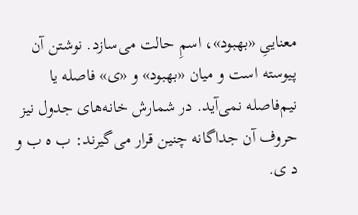معناییِ «بهبود»، اسمِ حالت می‌سازد. نوشتن آن پیوسته است و میان «بهبود» و «ی» فاصله یا نیم‌فاصله نمی‌آید. در شمارش خانه‌های جدول نیز حروف آن جداگانه چنین قرار می‌گیرند: ب ه ب و د ی.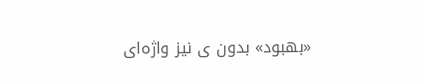«بهبود» بدون ی نیز واژه‌ای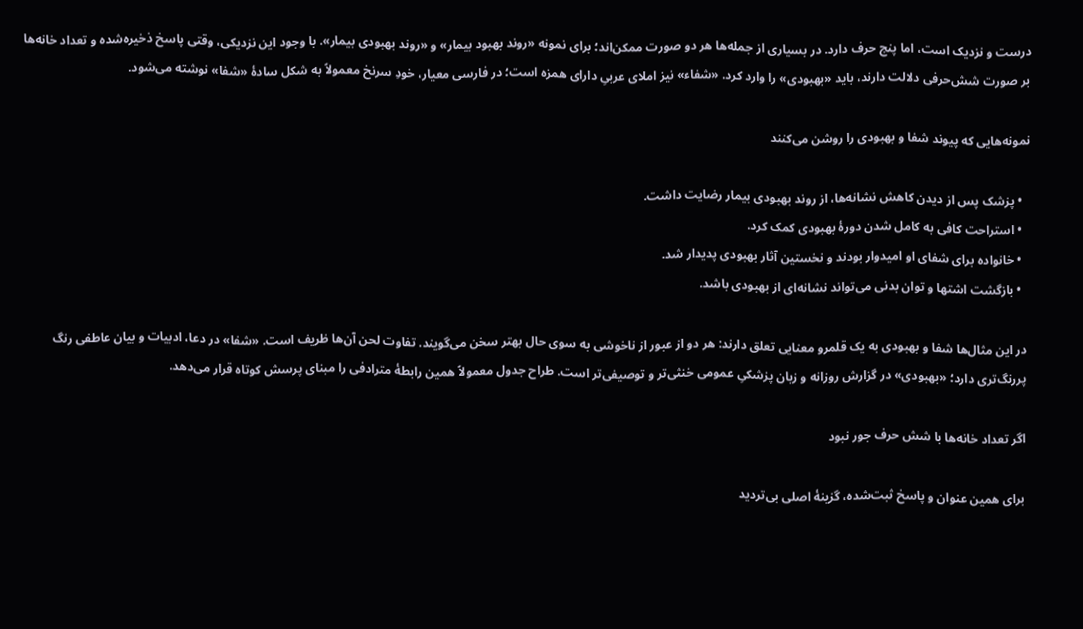درست و نزدیک است، اما پنج حرف دارد. در بسیاری از جمله‌ها هر دو صورت ممکن‌اند؛ برای نمونه «روند بهبود بیمار» و «روند بهبودی بیمار». با وجود این نزدیکی، وقتی پاسخ ذخیره‌شده و تعداد خانه‌ها بر صورت شش‌حرفی دلالت دارند، باید «بهبودی» را وارد کرد. «شفاء» نیز املای عربیِ دارای همزه است؛ در فارسی معیار، خودِ سرنخ معمولاً به شکل سادهٔ «شفا» نوشته می‌شود.

نمونه‌هایی که پیوند شفا و بهبودی را روشن می‌کنند

  • پزشک پس از دیدن کاهش نشانه‌ها، از روند بهبودی بیمار رضایت داشت.
  • استراحت کافی به کامل شدن دورهٔ بهبودی کمک کرد.
  • خانواده برای شفای او امیدوار بودند و نخستین آثار بهبودی پدیدار شد.
  • بازگشت اشتها و توان بدنی می‌تواند نشانه‌ای از بهبودی باشد.

در این مثال‌ها شفا و بهبودی به یک قلمرو معنایی تعلق دارند: هر دو از عبور از ناخوشی به سوی حال بهتر سخن می‌گویند. تفاوت لحن آن‌ها ظریف است. «شفا» در دعا، ادبیات و بیان عاطفی رنگ پررنگ‌تری دارد؛ «بهبودی» در گزارش روزانه و زبان پزشکیِ عمومی خنثی‌تر و توصیفی‌تر است. طراح جدول معمولاً همین رابطهٔ مترادفی را مبنای پرسش کوتاه قرار می‌دهد.

اگر تعداد خانه‌ها با شش حرف جور نبود

برای همین عنوان و پاسخ ثبت‌شده، گزینهٔ اصلی بی‌تردید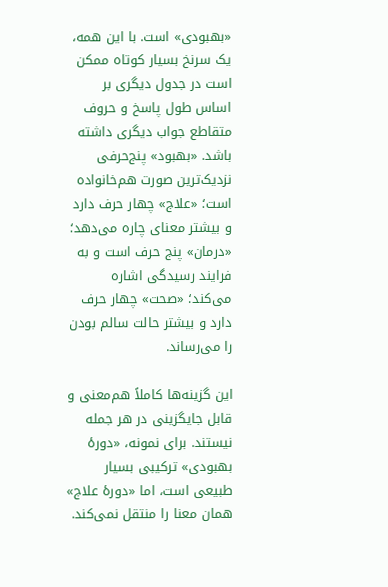«بهبودی» است. با این همه، یک سرنخ بسیار کوتاه ممکن است در جدول دیگری بر اساس طول پاسخ و حروف متقاطع جواب دیگری داشته باشد. «بهبود» پنج‌حرفی نزدیک‌ترین صورت هم‌خانواده است؛ «علاج» چهار حرف دارد و بیشتر معنای چاره می‌دهد؛ «درمان» پنج حرف است و به فرایند رسیدگی اشاره می‌کند؛ «صحت» چهار حرف دارد و بیشتر حالت سالم بودن را می‌رساند.

این گزینه‌ها کاملاً هم‌معنی و قابل جایگزینی در هر جمله نیستند. برای نمونه، «دورهٔ بهبودی» ترکیبی بسیار طبیعی است، اما «دورهٔ علاج» همان معنا را منتقل نمی‌کند.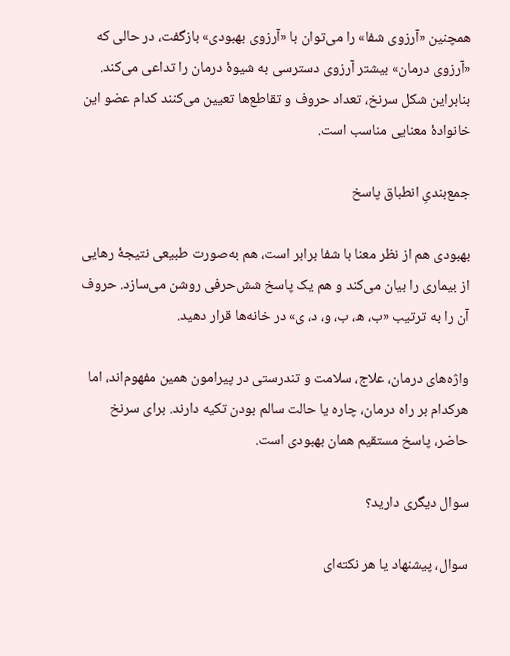همچنین «آرزوی شفا» را می‌توان با «آرزوی بهبودی» بازگفت، در حالی که «آرزوی درمان» بیشتر آرزوی دسترسی به شیوهٔ درمان را تداعی می‌کند. بنابراین شکل سرنخ، تعداد حروف و تقاطع‌ها تعیین می‌کنند کدام عضو این خانوادهٔ معنایی مناسب است.

جمع‌بندیِ انطباق پاسخ

بهبودی هم از نظر معنا با شفا برابر است، هم به‌صورت طبیعی نتیجهٔ رهایی از بیماری را بیان می‌کند و هم یک پاسخ شش‌حرفی روشن می‌سازد. حروف آن را به ترتیب «ب، ه، ب، و، د، ی» در خانه‌ها قرار دهید.

واژه‌های درمان، علاج، سلامت و تندرستی در پیرامون همین مفهوم‌اند، اما هرکدام بر راه درمان، چاره یا حالت سالم بودن تکیه دارند. برای سرنخ حاضر، پاسخ مستقیم همان بهبودی است.

سوال دیگری دارید؟

سوال، پیشنهاد یا هر نکته‌ای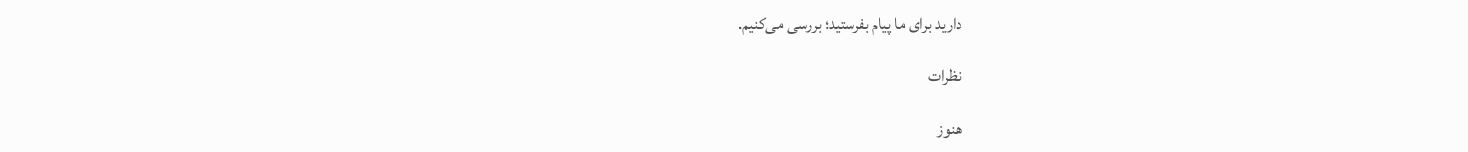دارید برای ما پیام بفرستید؛ بررسی می‌کنیم.

نظرات

هنوز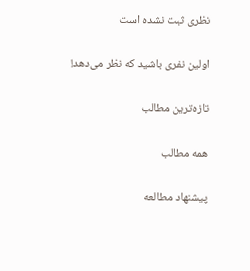نظری ثبت نشده است

اولین نفری باشید که نظر می‌دهد!

تازه‌ترین مطالب

همه مطالب

پیشنهاد مطالعه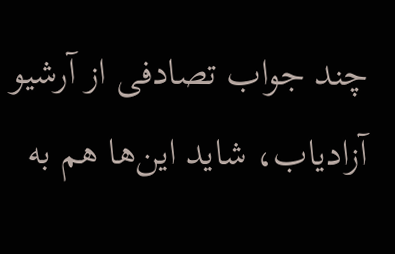چند جواب تصادفی از آرشیو آزادیاب، شاید این‌ها هم به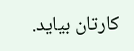کارتان بیاید.